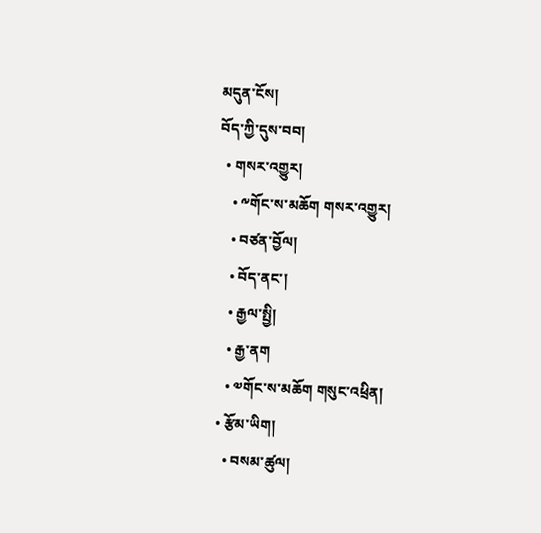མདུན་ངོས།
བོད་ཀྱི་དུས་བབ།
  • གསར་འགྱུར།
    • ༸གོང་ས་མཆོག གསར་འགྱུར།
    • བཙན་བྱོལ།
    • བོད་ནང་།
    • རྒྱལ་སྤྱི།
    • རྒྱ་ནག
    • ༧གོང་ས་མཆོག གསུང་འཕྲིན།
  • རྩོམ་ཡིག།
    • བསམ་ཚུལ།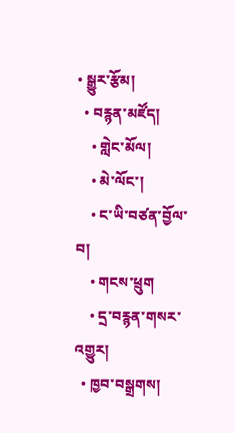• སྒྱུར་རྩོམ།
  • བརྙན་མཛོད།
    • གླེང་མོལ།
    • མེ་ལོང་།
    • ང་ཡི་བཙན་བྱོལ་བ།
    • གངས་ཕྲུག
    • དྲ་བརྙན་གསར་འགྱུར།
  • ཁྱབ་བསྒྲགས།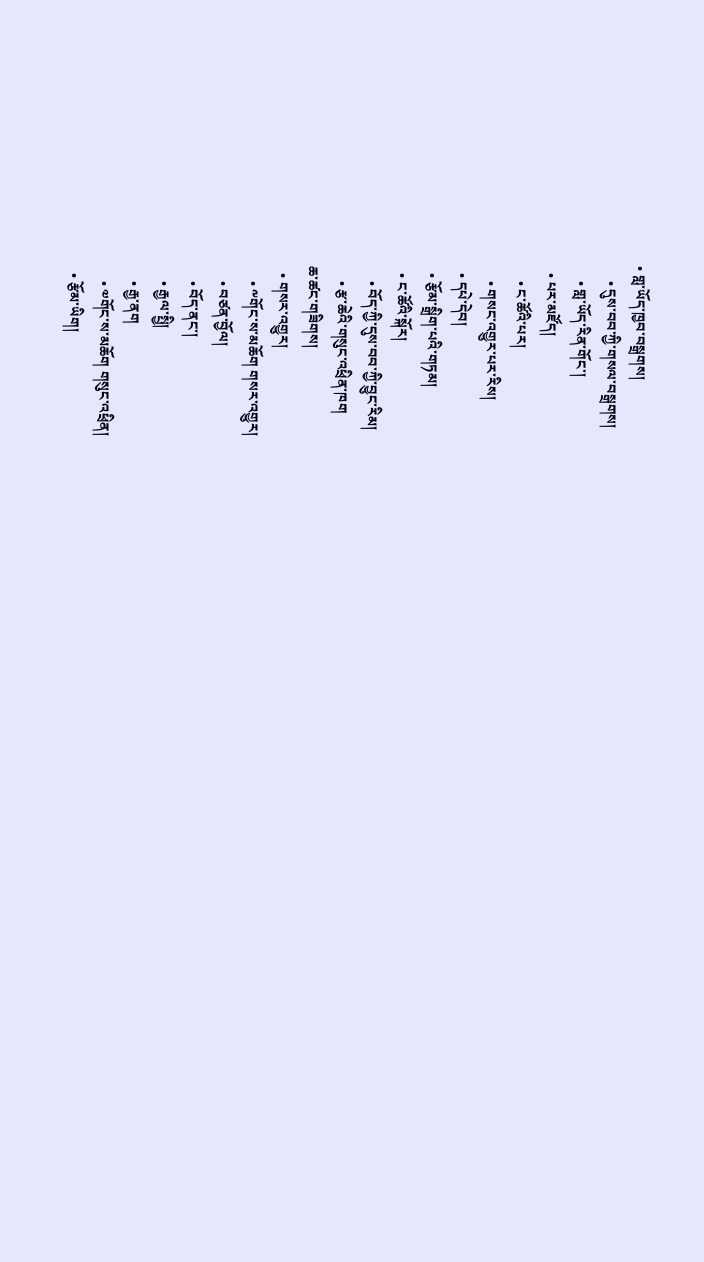• གླ་ཡོད་ཁྱབ་བསྒྲགས།
    • དུས་བབ་ཀྱི་གསལ་བསྒྲགས།
    • གླ་ཡོད་རིན་གོང་།
  • པར་མཛོད།
    • ང་ཚོའི་པར།
    • གསང་འགྱུར་པར་རིས།
  • དཔེ་དེབ།
  • རྩོམ་སྒྲིག་པའི་གཏམ།
  • ང་ཚོའི་སྐོར།
    • བོད་ཀྱི་དུས་བབ་ཀྱི་བྱུང་རིམ།
    • རྩ་ཆེའི་གསུང་འཕྲིན་ཁག
ཆ་ཚང་གཟིགས།
  • གསར་འགྱུར།
    • ༸གོང་ས་མཆོག གསར་འགྱུར།
    • བཙན་བྱོལ།
    • བོད་ནང་།
    • རྒྱལ་སྤྱི།
    • རྒྱ་ནག
    • ༧གོང་ས་མཆོག གསུང་འཕྲིན།
  • རྩོམ་ཡིག།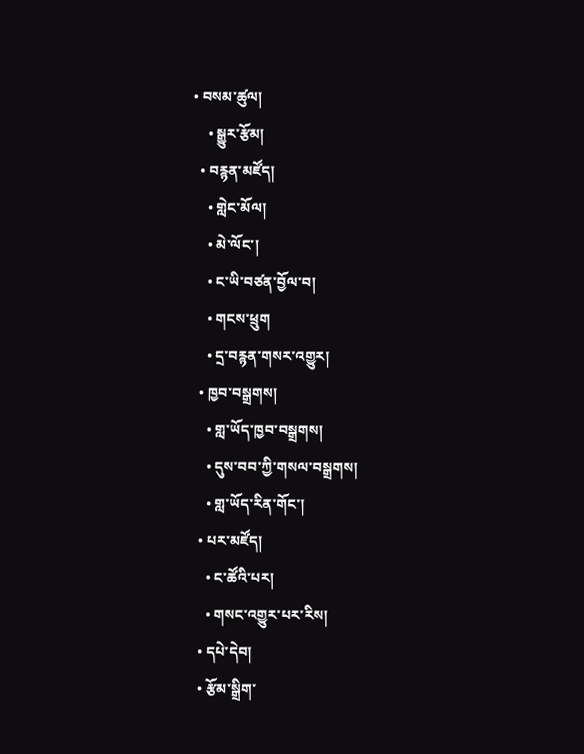• བསམ་ཚུལ།
    • སྒྱུར་རྩོམ།
  • བརྙན་མཛོད།
    • གླེང་མོལ།
    • མེ་ལོང་།
    • ང་ཡི་བཙན་བྱོལ་བ།
    • གངས་ཕྲུག
    • དྲ་བརྙན་གསར་འགྱུར།
  • ཁྱབ་བསྒྲགས།
    • གླ་ཡོད་ཁྱབ་བསྒྲགས།
    • དུས་བབ་ཀྱི་གསལ་བསྒྲགས།
    • གླ་ཡོད་རིན་གོང་།
  • པར་མཛོད།
    • ང་ཚོའི་པར།
    • གསང་འགྱུར་པར་རིས།
  • དཔེ་དེབ།
  • རྩོམ་སྒྲིག་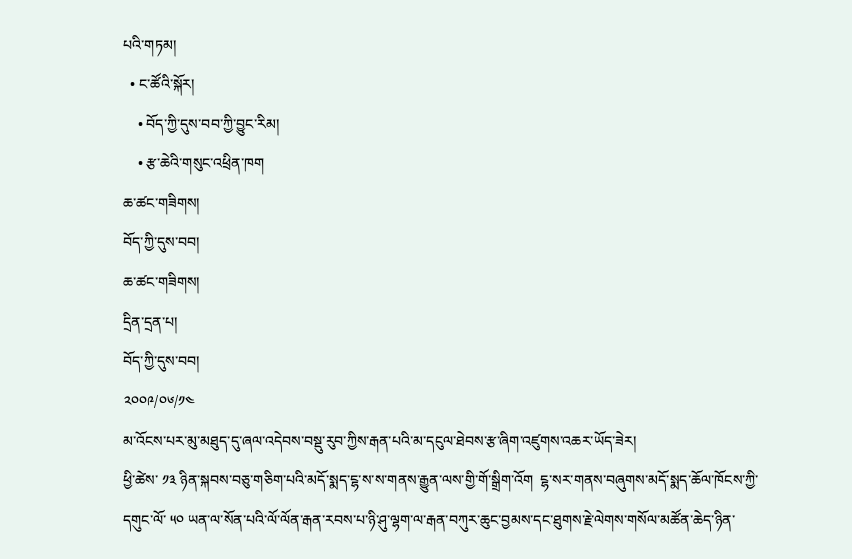པའི་གཏམ།
  • ང་ཚོའི་སྐོར།
    • བོད་ཀྱི་དུས་བབ་ཀྱི་བྱུང་རིམ།
    • རྩ་ཆེའི་གསུང་འཕྲིན་ཁག
ཆ་ཚང་གཟིགས།
བོད་ཀྱི་དུས་བབ།
ཆ་ཚང་གཟིགས།
དྲིན་དྲན་པ།
བོད་ཀྱི་དུས་བབ།
༢༠༠༩/༠༦/༡༤
མ་འོངས་པར་མུ་མཐུད་དུ་ཞལ་འདེབས་བསྡུ་རུབ་ཀྱིས་རྒན་པའི་མ་དངུལ་ཐེབས་རྩ་ཞིག་འཛུགས་འཆར་ཡོད་ཟེར།
ཕྱི་ཚེས་ ༡༣ ཉིན་སྐབས་བཅུ་གཅིག་པའི་མདོ་སྨད་ངྷ་ས་ས་གནས་རྒྱུན་ལས་གྱི་གོ་སྒྲིག་འོག  ངྷ་སར་གནས་བཞུགས་མདོ་སྨད་ཆོལ་ཁོངས་ཀྱི་དགུང་ལོ་ ༥༠ ཡན་ལ་སོན་པའི་ལོ་ལོན་རྒན་རབས་པ་ཉི་ཤུ་ལྷག་ལ་རྒན་བཀུར་ཆུང་བྱམས་དང་ཐུགས་རྗེ་ལེགས་གསོལ་མཚོན་ཆེད་ཉིན་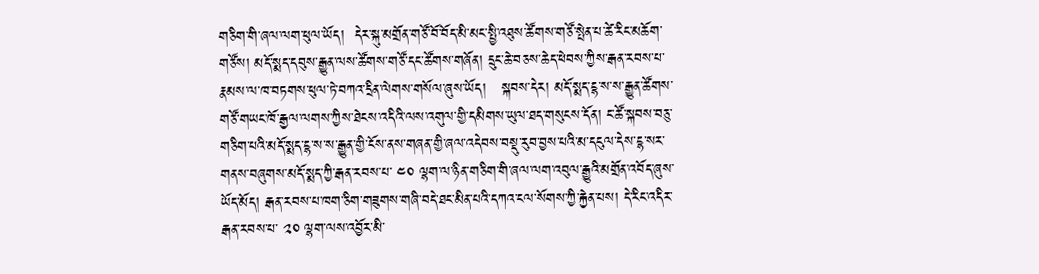གཅིག་གི་ཞལ་ལག་ཕུལ་ཡོད།  དེར་སྐུ་མགྲོན་གཙོ་བོ་བོད་མི་མང་སྤྱི་འཐུས་ཚོགས་གཙོ་སྤེན་པ་ཚེ་རིང་མཆོག་གཙོས། མདོ་སྨད་དབུས་རྒྱུན་ལས་ཚོགས་གཙོ་དང་ཚོགས་གཞོན། དྲུང་ཆེ་བཅས་ཆེད་ཕེབས་ཀྱིས་རྒན་རབས་པ་རྣམས་ལ་ཁ་བཏགས་ཕུལ་ཏེ་བཀའ་དྲིན་ལེགས་གསོལ་ཞུས་ཡོད།   སྐབས་དེར། མདོ་སྨད་ངྷ་ས་ས་རྒྱུན་ཚོགས་གཙོ་གཡང་ཁོ་རྒྱལ་ལགས་ཀྱིས་ཐེངས་འདིའི་ལས་འགུལ་གྱི་དམིགས་ཡུལ་ཐད་གསུངས་དོན། ང་ཚོ་སྐབས་བཅུ་གཅིག་པའི་མདོ་སྨད་ངྷ་ས་ས་རྒྱུན་གྱི་ངོས་ནས་གཞན་གྱི་ཞལ་འདེབས་བསྡུ་རུབ་བྱས་པའི་མ་དངུལ་དེས་ངྷ་སར་གནས་བཞུགས་མདོ་སྨད་ཀྱི་རྒན་རབས་པ་ ༤༠ ལྷག་ལ་ཉིན་གཅིག་གི་ཞལ་ལག་འབུལ་རྒྱུའི་མགྲོན་འབོད་ཞུས་ཡོད་མོད། རྒན་རབས་པ་ཁག་ཅིག་གཟུགས་གཞི་བདེ་ཐང་མིན་པའི་དཀའ་ངལ་སོགས་ཀྱི་རྐྱེན་པས། དེ་རིང་འདིར་རྒན་རབས་པ་ ༢༠ ལྷག་ལས་འབྱོར་མི་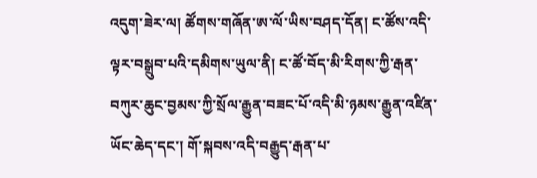འདུག་ཟེར་ལ། ཚོགས་གཞོན་ཨ་ལོ་ཡིས་བཤད་དོན། ང་ཚོས་འདི་ལྟར་བསྒྲུབ་པའི་དམིགས་ཡུལ་ནི། ང་ཚོ་བོད་མི་རིགས་ཀྱི་རྒན་བཀུར་ཆུང་བྱམས་ཀྱི་སྲོལ་རྒྱུན་བཟང་པོ་འདི་མི་ཉམས་རྒྱུན་འཛིན་ཡོང་ཆེད་དང་། གོ་སྐབས་འདི་བརྒྱུད་རྒན་པ་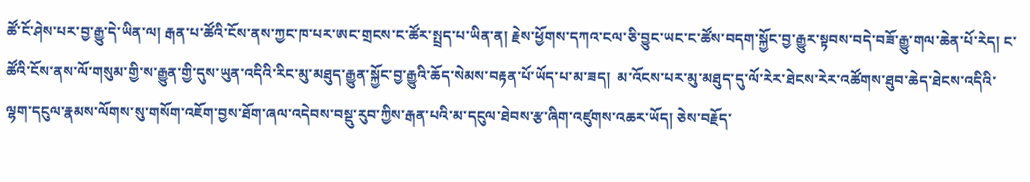ཚོ་ངོ་ཤེས་པར་བྱ་རྒྱུ་དེ་ཡིན་ལ། རྒན་པ་ཚོའི་ངོས་ནས་ཀྱང་ཁ་པར་ཨང་གྲངས་ང་ཚོར་སྤྲད་པ་ཡིན་ན། རྗེས་ཕྱོགས་དཀའ་ངལ་ཅི་བྱུང་ཡང་ང་ཚོས་བདག་སྐྱོང་བྱ་རྒྱུར་སྟབས་བདེ་བཟོ་རྒྱུ་གལ་ཆེན་པོ་རེད། ང་ཚོའི་ངོས་ནས་ལོ་གསུམ་གྱི་ས་རྒྱུན་གྱི་དུས་ཡུན་འདིའི་རིང་མུ་མཐུད་རྒྱུན་སྐྱོང་བྱ་རྒྱུའི་ཆོད་སེམས་བརྟན་པོ་ཡོད་པ་མ་ཟད།  མ་འོངས་པར་མུ་མཐུད་དུ་ལོ་རེར་ཐེངས་རེར་འཚོགས་ཐུབ་ཆེད་ཐེངས་འདིའི་ལྷག་དངུལ་རྣམས་ལོགས་སུ་གསོག་འཇོག་བྱས་ཐོག་ཞལ་འདེབས་བསྡུ་རུབ་ཀྱིས་རྒན་པའི་མ་དངུལ་ཐེབས་རྩ་ཞིག་འཛུགས་འཆར་ཡོད། ཅེས་བརྗོད་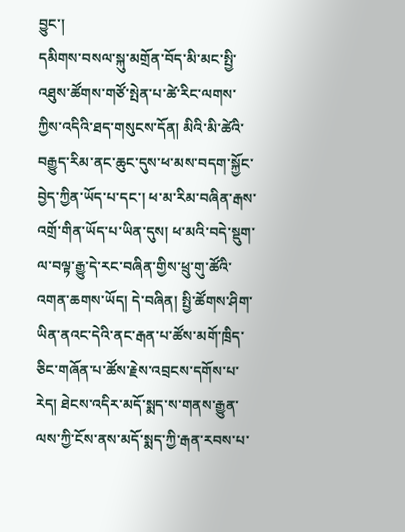བྱུང་།
དམིགས་བསལ་སྐུ་མགྲོན་བོད་མི་མང་སྤྱི་འཐུས་ཚོགས་གཙོ་སྤེན་པ་ཚེ་རིང་ལགས་ཀྱིས་འདིའི་ཐད་གསུངས་དོན། མིའི་མི་ཚེའི་བརྒྱུད་རིམ་ནང་ཆུང་དུས་ཕ་མས་བདག་སྐྱོང་བྱེད་ཀྱིན་ཡོད་པ་དང་། ཕ་མ་རིམ་བཞིན་རྒས་འགྲོ་གིན་ཡོད་པ་ཡིན་དུས། ཕ་མའི་བདེ་སྡུག་ལ་བལྟ་རྒྱུ་དེ་རང་བཞིན་གྱིས་ཕྲུ་གུ་ཚོའི་འགན་ཆགས་ཡོད། དེ་བཞིན། སྤྱི་ཚོགས་ཤིག་ཡིན་ནའང་དེའི་ནང་རྒན་པ་ཚོས་མགོ་ཁྲིད་ཅིང་གཞོན་པ་ཚོས་རྗེས་འབྲངས་དགོས་པ་རེད། ཐེངས་འདིར་མདོ་སྨད་ས་གནས་རྒྱུན་ལས་ཀྱི་ངོས་ནས་མདོ་སྨད་ཀྱི་རྒན་རབས་པ་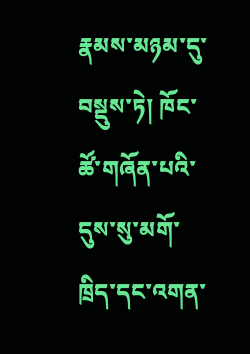རྣམས་མཉམ་དུ་བསྡུས་ཏེ། ཁོང་ཚོ་གཞོན་པའི་དུས་སུ་མགོ་ཁྲིད་དང་འགན་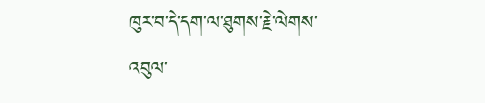ཁུར་བ་དེ་དག་ལ་ཐུགས་རྗེ་ལེགས་འབུལ་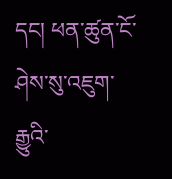དང། ཕན་ཚུན་ངོ་ཤེས་སུ་འཇུག་རྒྱུའི་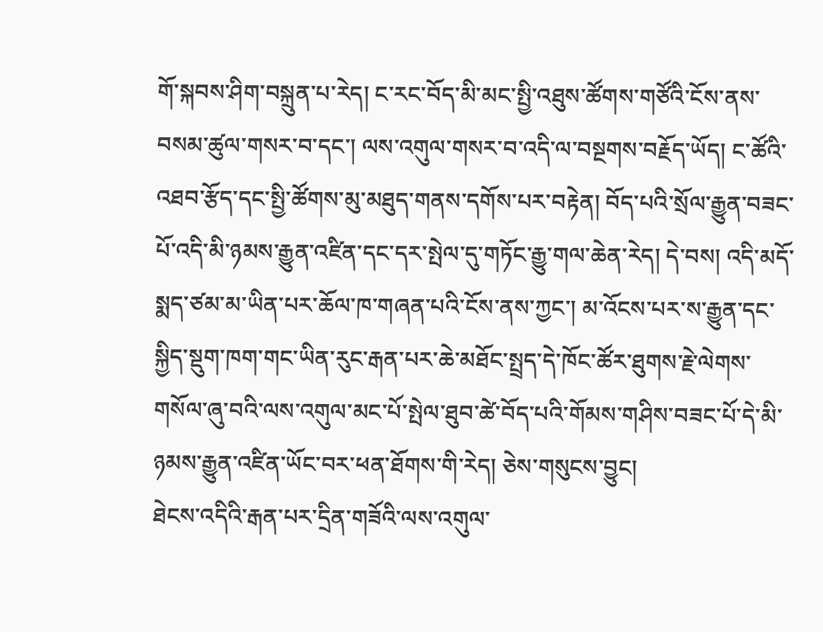གོ་སྐབས་ཤིག་བསྐྲུན་པ་རེད། ང་རང་བོད་མི་མང་སྤྱི་འཐུས་ཚོགས་གཙོའི་ངོས་ནས་བསམ་ཚུལ་གསར་བ་དང་། ལས་འགུལ་གསར་བ་འདི་ལ་བསྔགས་བརྗོད་ཡོད། ང་ཚོའི་འཐབ་རྩོད་དང་སྤྱི་ཚོགས་མུ་མཐུད་གནས་དགོས་པར་བརྟེན། བོད་པའི་སྲོལ་རྒྱུན་བཟང་པོ་འདི་མི་ཉམས་རྒྱུན་འཛིན་དང་དར་སྤེལ་དུ་གཏོང་རྒྱུ་གལ་ཆེན་རེད། དེ་བས། འདི་མདོ་སྨད་ཙམ་མ་ཡིན་པར་ཆོལ་ཁ་གཞན་པའི་ངོས་ནས་ཀྱང་། མ་འོངས་པར་ས་རྒྱུན་དང་སྐྱིད་སྡུག་ཁག་གང་ཡིན་རུང་རྒན་པར་ཆེ་མཐོང་སྤྲད་དེ་ཁོང་ཚོར་ཐུགས་རྗེ་ལེགས་གསོལ་ཞུ་བའི་ལས་འགུལ་མང་པོ་སྤེལ་ཐུབ་ཚེ་བོད་པའི་གོམས་གཤིས་བཟང་པོ་དེ་མི་ཉམས་རྒྱུན་འཛིན་ཡོང་བར་ཕན་ཐོགས་གི་རེད། ཅེས་གསུངས་བྱུང།
ཐེངས་འདིའི་རྒན་པར་དྲིན་གཟོའི་ལས་འགུལ་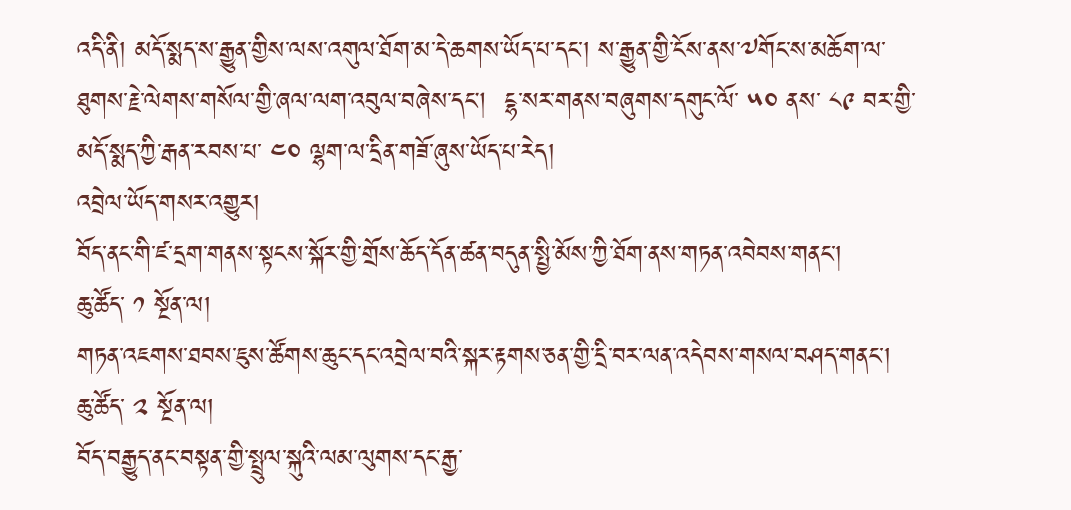འདི་ནི། མདོ་སྨད་ས་རྒྱུན་གྱིས་ལས་འགུལ་ཐོག་མ་དེ་ཆགས་ཡོད་པ་དང་། ས་རྒྱུན་གྱི་ངོས་ནས་༧གོང་ས་མཆོག་ལ་ཐུགས་རྗེ་ལེགས་གསོལ་གྱི་ཞལ་ལག་འབུལ་བཞེས་དང།  ངྷ་སར་གནས་བཞུགས་དགུང་ལོ་ ༥༠ ནས་ ༨༩ བར་གྱི་མདོ་སྨད་ཀྱི་རྒན་རབས་པ་ ༤༠ ལྷག་ལ་དྲིན་གཟོ་ཞུས་ཡོད་པ་རེད།
འབྲེལ་ཡོད་གསར་འགྱུར།
བོད་ནང་གི་ཛ་དྲག་གནས་སྟངས་སྐོར་གྱི་གྲོས་ཆོད་དོན་ཚན་བདུན་སྤྱི་མོས་ཀྱི་ཐོག་ནས་གཏན་འབེབས་གནང་།
ཆུ་ཚོད་ ༡ སྔོན་ལ།
གཏན་འཇགས་ཐབས་ཇུས་ཚོགས་ཆུང་དང་འབྲེལ་བའི་སྐར་རྟགས་ཅན་གྱི་དྲི་བར་ལན་འདེབས་གསལ་བཤད་གནང་།
ཆུ་ཚོད་ ༢ སྔོན་ལ།
བོད་བརྒྱུད་ནང་བསྟན་གྱི་སྤྲུལ་སྐུའི་ལམ་ལུགས་དང་རྒྱ་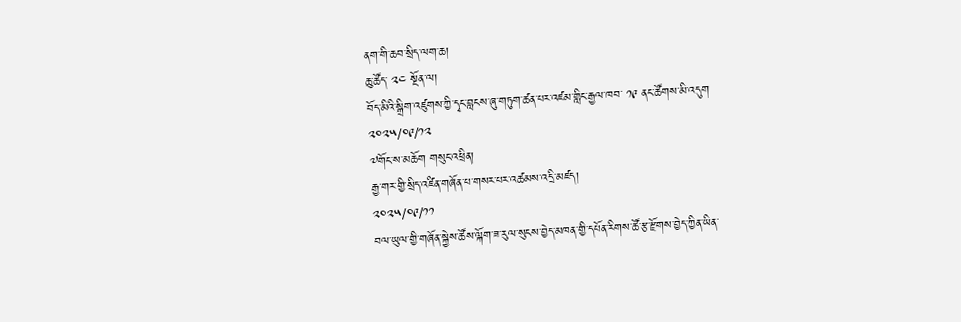ནག་གི་ཆབ་སྲིད་ལག་ཆ།
ཆུ་ཚོད་ ༢༤ སྔོན་ལ།
བོད་མིའི་སྒྲིག་འཛུགས་ཀྱི་དྭང་བླངས་ཞུ་གཏུག་ཚན་པར་འཛམ་གླིང་རྒྱལ་ཁབ་ ༡༩ ནང་ཚོགས་མི་འདུག
༢༠༢༥/༠༩/༡༢
༧གོང་ས་མཆོག གསུང་འཕྲིན།
རྒྱ་གར་གྱི་སྲིད་འཛིན་གཞོན་པ་གསར་པར་འཚམས་འདྲི་མཛད།
༢༠༢༥/༠༩/༡༡
བལ་ཡུལ་གྱི་གཞོན་སྐྱེས་ཚོས་ལྐོག་ཟ་རུལ་སུངས་བྱེད་མཁན་གྱི་དཔོན་རིགས་ཚོ་རྩ་རྫོགས་བྱེད་ཀྱིན་ཡིན་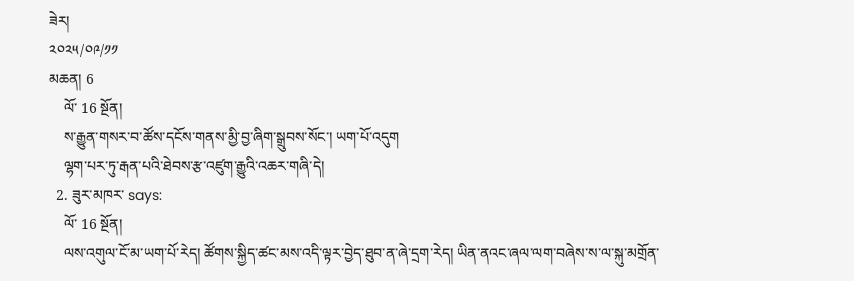ཟེར།
༢༠༢༥/༠༩/༡༡
མཆན། 6
    ལོ་ 16 སྔོན།
    ས་རྒྱུན་གསར་བ་ཚོས་དངོས་གནས་མྱི་བྱ་ཞིག་སྒྲུབས་སོང་། ཡག་པོ་འདུག
    ལྷག་པར་ཏུ་རྒན་པའི་ཐེབས་རྩ་འཛུག་རྒྱུའི་འཆར་གཞི་དེ།
  2. ཟུར་མཁར་ says:
    ལོ་ 16 སྔོན།
    ལས་འགུལ་ངོ་མ་ཡག་པོ་རེད། ཚོགས་སྐྱིད་ཚང་མས་འདི་ལྟར་བྱེད་ཐུབ་ན་ཞེ་དྲག་རེད། ཡིན་ནའང་ཞལ་ལག་བཞེས་ས་ལ་སྐུ་མགྲོན་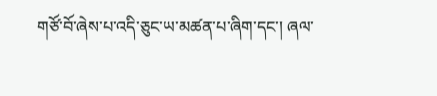གཙོ་བོ་ཞེས་པ་འདི་ཅུང་ཡ་མཚན་པ་ཞིག་དང་། ཞལ་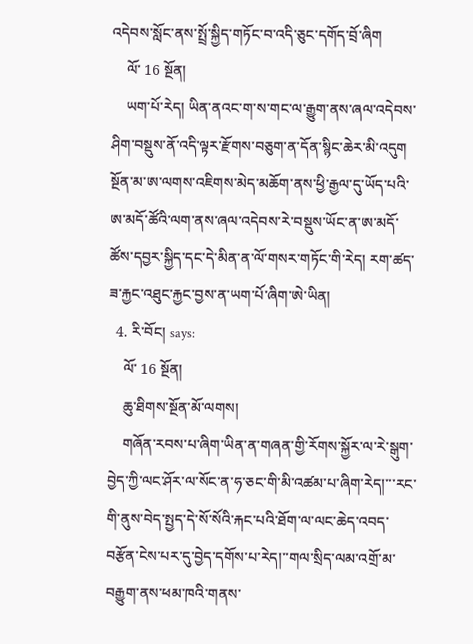འདེབས་སློང་ནས་སྤྲོ་སྐྱིད་གཏོང་བ་འདི་ཅུང་དགོད་བྲོ་ཞིག
    ལོ་ 16 སྔོན།
    ཡག་པོ་རེད། ཡིན་ནའང་ག་ས་གང་ལ་རྒྱུག་ནས་ཞལ་འདེབས་ཤིག་བསྡུས་ནོ་འདི་ལྟར་རྫོགས་བཅུག་ན་དོན་སྙིང་ཆེར་མི་འདུག སྔོན་མ་ཨ་ལགས་འཇིགས་མེད་མཆོག་ནས་ཕྱི་རྒྱལ་དུ་ཡོད་པའི་ཨ་མདོ་ཚོའི་ལག་ནས་ཞལ་འདེབས་རེ་བསྡུས་ཡོང་ན་ཨ་མདོ་ཚོས་དབྱར་སྐྱིད་དང་དེ་མིན་ན་ལོ་གསར་གཏོང་གི་རེད། རག་ཚད་ཟ་རྐྱང་འཐུང་རྐྱང་བྱས་ན་ཡག་པོ་ཞིག་ཨེ་ཡིན།
  4. རི་བོང། says:
    ལོ་ 16 སྔོན།
    ཆུ་ཐིགས་སྔོན་མོ་ལགས།
    གཞོན་རབས་པ་ཞིག་ཡིན་ན་གཞན་གྱི་རོགས་སྐྱོར་ལ་རེ་སྒུག་བྱེད་ཀྱི་ལང་ཤོར་ལ་སོང་ན་ཧ་ཅང་གི་མི་འཚམ་པ་ཞིག་རེད།་་་རང་གི་ནུས་བེད་སྤྱད་དེ་སོ་སོའི་རྐང་པའི་ཐོག་ལ་ལང་ཆེད་འབད་བརྩོན་ངེས་པར་དུ་བྱེད་དགོས་པ་རེད།་་གལ་སྲིད་ལམ་འགྲོ་མ་བརྒྱུག་ནས་ཕམ་ཁའི་གནས་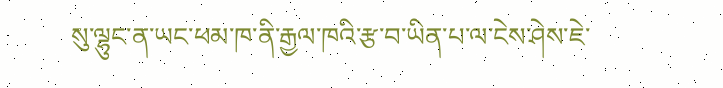སུ་ལྷུང་ན་ཡང་ཕམ་ཁ་ནི་རྒྱལ་ཁའི་རྩ་བ་ཡིན་པ་ལ་ངེས་ཤེས་ཇེ་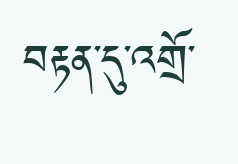བརྟན་དུ་འགྲོ་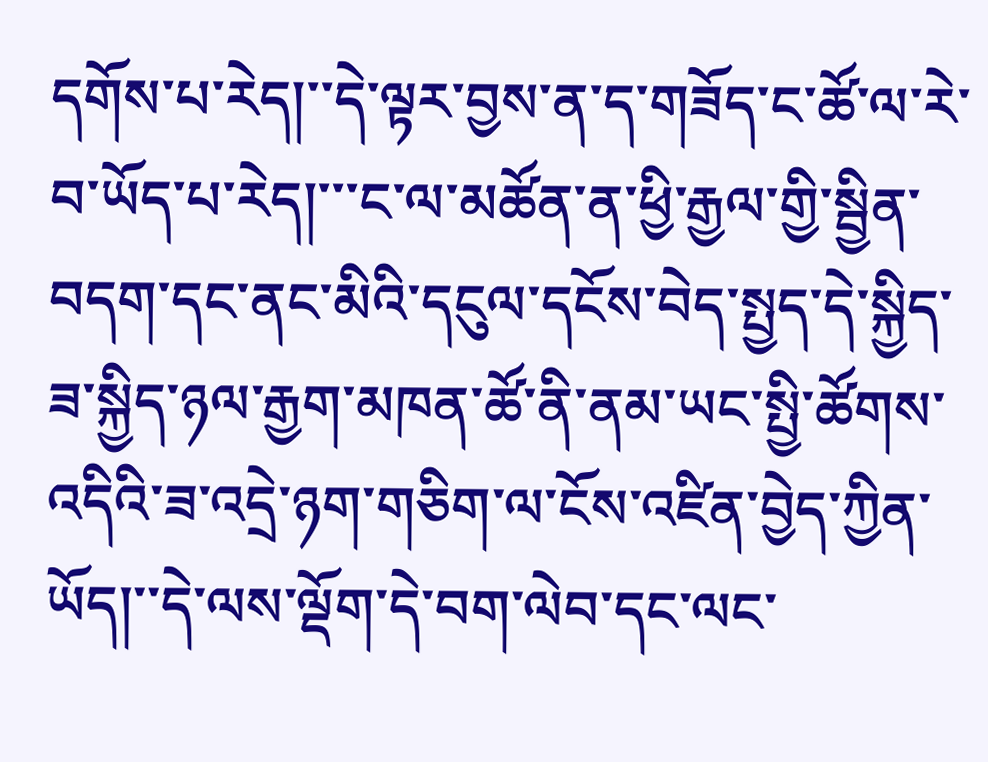དགོས་པ་རེད།་་དེ་ལྟར་བྱས་ན་ད་གཟོད་ང་ཚོ་ལ་རེ་བ་ཡོད་པ་རེད།་་་ང་ལ་མཚོན་ན་ཕྱི་རྒྱལ་གྱི་སྦྱིན་བདག་དང་ནང་མིའི་དངུལ་དངོས་བེད་སྤྱད་དེ་སྐྱིད་ཟ་སྐྱིད་ཉལ་རྒྱག་མཁན་ཚོ་ནི་ནམ་ཡང་སྤྱི་ཚོགས་འདིའི་ཟ་འདྲེ་ཉག་གཅིག་ལ་ངོས་འཛིན་བྱེད་ཀྱིན་ཡོད།་་དེ་ལས་ལྡོག་དེ་བག་ལེབ་དང་ལང་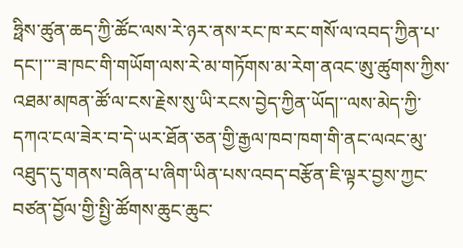ཧྥིས་ཚུན་ཆད་ཀྱི་ཚོང་ལས་རེ་ཉར་ནས་རང་ཁ་རང་གསོ་ལ་འབད་ཀྱིན་པ་དང་།་་་ཟ་ཁང་གི་གཡོག་ལས་རེ་མ་གཏོགས་མ་རེག་ནའང་ཨུ་ཚུགས་ཀྱིས་འཐམ་མཁན་ཚོ་ལ་ངས་རྗེས་སུ་ཡི་རངས་བྱེད་ཀྱིན་ཡོད།་་ལས་མེད་ཀྱི་དཀའ་ངལ་ཟེར་བ་དེ་ཡར་ཐོན་ཅན་གྱི་རྒྱལ་ཁབ་ཁག་གི་ནང་ལའང་མུ་འཐུད་དུ་གནས་བཞིན་པ་ཞིག་ཡིན་པས་འབད་བརྩོན་ཇི་ལྟར་བྱས་ཀྱང་བཙན་བྱོལ་གྱི་སྤྱི་ཚོགས་ཆུང་ཆུང་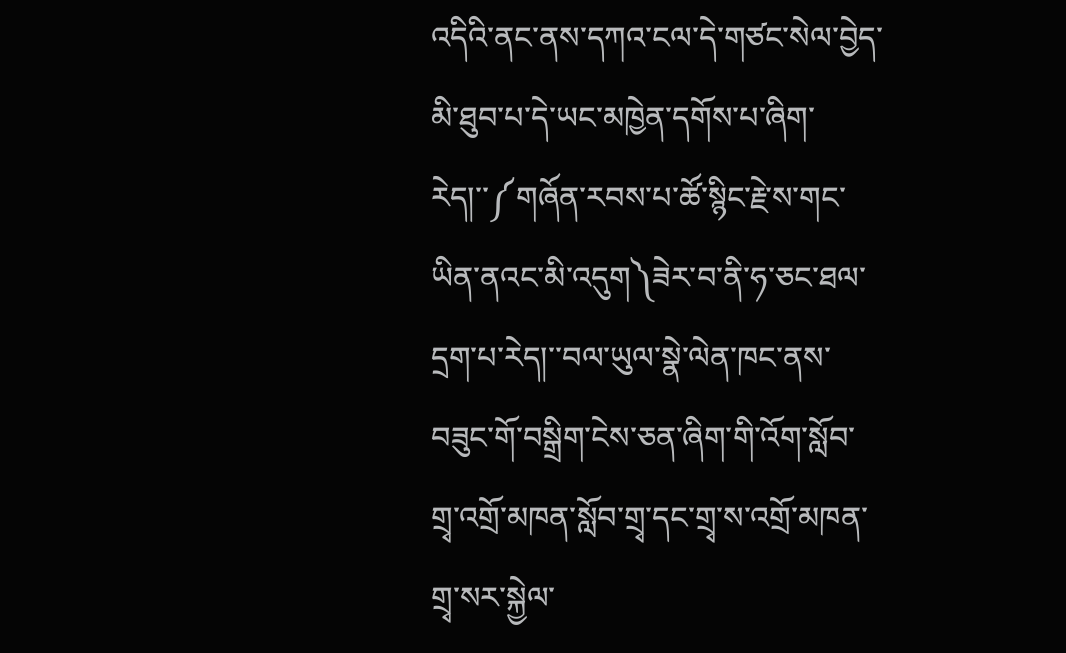འདིའི་ནང་ནས་དཀའ་ངལ་དེ་གཙང་སེལ་བྱེད་མི་ཐུབ་པ་དེ་ཡང་མཁྱེན་དགོས་པ་ཞིག་རེད།་་༼གཞོན་རབས་པ་ཚོ་སྙིང་རྗེ་ས་གང་ཡིན་ནའང་མི་འདུག༽ཟེར་བ་ནི་ཧ་ཅང་ཐལ་དྲག་པ་རེད།་་བལ་ཡུལ་སྣེ་ལེན་ཁང་ནས་བཟུང་གོ་བསྒྲིག་ངེས་ཅན་ཞིག་གི་འོག་སློབ་གྲྭ་འགྲོ་མཁན་སློབ་གྲྭ་དང་གྲྭ་ས་འགྲོ་མཁན་གྲྭ་སར་སྐྱེལ་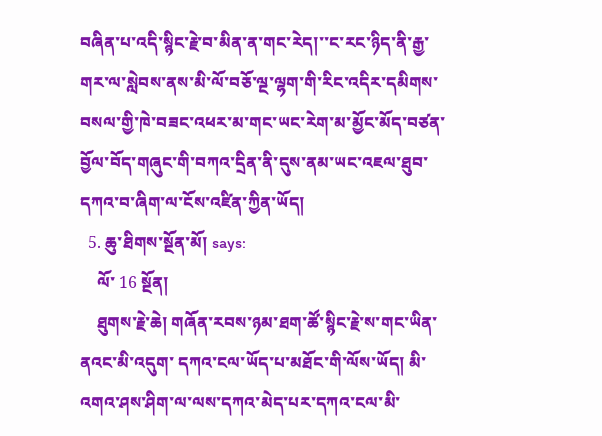བཞིན་པ་འདི་སྙིང་རྗེ་བ་མིན་ན་གང་རེད།་་ང་རང་ཉིད་ནི་རྒྱ་གར་ལ་སླེབས་ནས་མི་ལོ་བཅོ་ལྔ་ལྷག་གི་རིང་འདིར་དམིགས་བསལ་གྱི་ཁེ་བཟང་འཕར་མ་གང་ཡང་རེག་མ་མྱོང་མོད་བཙན་བྱོལ་བོད་གཞུང་གི་བཀའ་དྲིན་ནི་དུས་ནམ་ཡང་འཇལ་ཐུབ་དཀའ་བ་ཞིག་ལ་ངོས་འཛིན་ཀྱིན་ཡོད།
  5. ཆུ་ཐིགས་སྔོན་མོ། says:
    ལོ་ 16 སྔོན།
    ཐུགས་རྗེ་ཆེ། གཞོན་རབས་ཉམ་ཐག་ཚོ་སྙིང་རྗེ་ས་གང་ཡིན་ནའང་མི་འདུག་ དཀའ་ངལ་ཡོད་པ་མཐོང་གི་ལོས་ཡོད། མི་འགའ་ཤས་ཤིག་ལ་ལས་དཀའ་མེད་པར་དཀའ་ངལ་མི་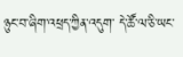ཉུང་བ་ཞིག་འཕྲད་ཀྱིན་འདུག་ དེ་ཚོ་ལ་ཅི་ཡང་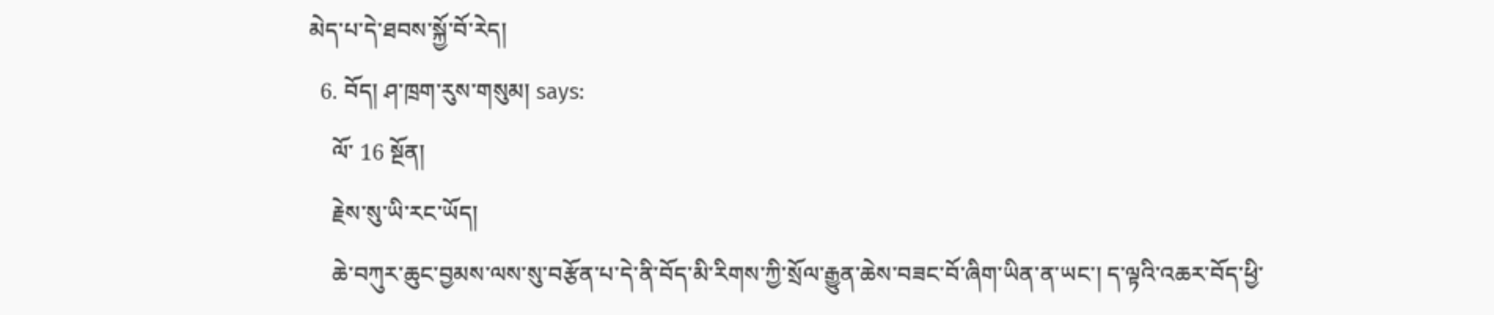མེད་པ་དེ་ཐབས་སྐྱོ་བོ་རེད།
  6. བོད། ཤ་ཁྲག་རུས་གསུམ། says:
    ལོ་ 16 སྔོན།
    རྗེས་སུ་ཡི་རང་ཡོད།
    ཆེ་བཀུར་ཆུང་བྱམས་ལས་སུ་བརྩོན་པ་དེ་ནི་བོད་མི་རིགས་ཀྱི་སྲོལ་རྒྱུན་ཆེས་བཟང་བོ་ཞིག་ཡིན་ན་ཡང་། ད་ལྟའི་འཆར་བོད་ཕྱི་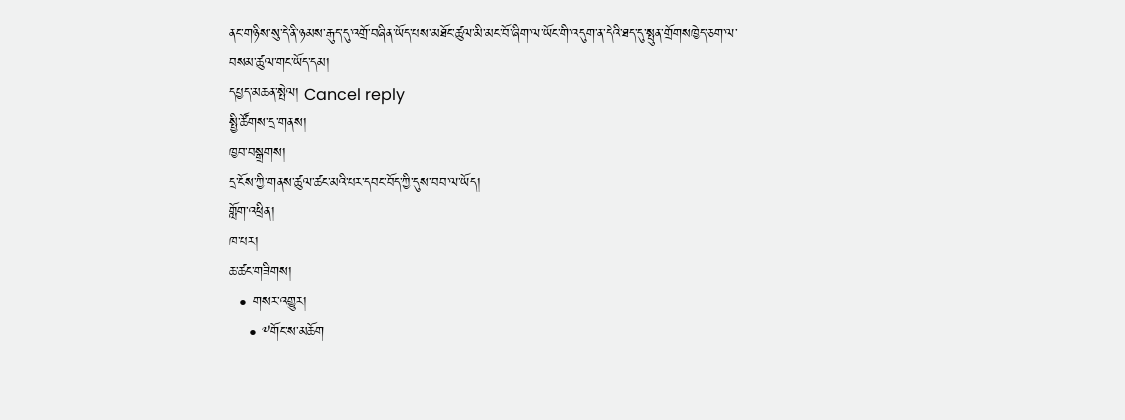ནང་གཉིས་སུ་དེ་ནི་ཉམས་རྒུད་དུ་འགྲོ་བཞིན་ཡོད་པས་མཐོང་ཚུལ་མི་མང་བོ་ཞིག་ལ་ཡོང་གི་འདུག་ན་དེའི་ཐད་དུ་སྤུན་གྲོགསཁྱེད་ཅག་ལ་བསམ་ཚུལ་གང་ཡོད་དམ།
དཔྱད་མཆན་སྤེལ། Cancel reply
སྤྱི་ཚོགས་དྲ་གནས།
ཁྱབ་བསྒྲགས།
དྲ་ངོས་ཀྱི་གནས་ཚུལ་ཚང་མའི་པར་དབང་བོད་ཀྱི་དུས་བབ་ལ་ཡོད།
གློག་འཕྲིན།
ཁ་པར།
ཆ་ཚང་གཟིགས།
  • གསར་འགྱུར།
    • ༸གོང་ས་མཆོག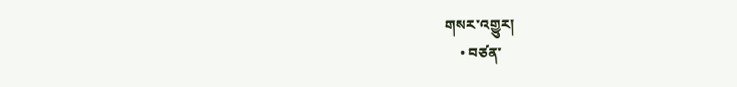གསར་འགྱུར།
    • བཙན་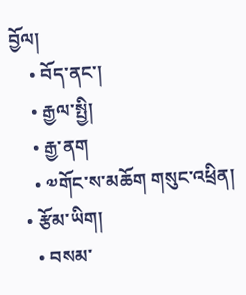བྱོལ།
    • བོད་ནང་།
    • རྒྱལ་སྤྱི།
    • རྒྱ་ནག
    • ༧གོང་ས་མཆོག གསུང་འཕྲིན།
  • རྩོམ་ཡིག།
    • བསམ་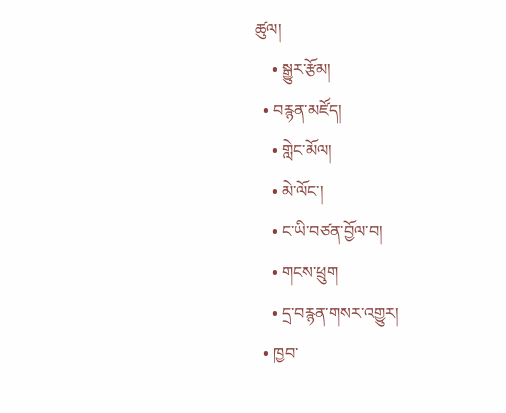ཚུལ།
    • སྒྱུར་རྩོམ།
  • བརྙན་མཛོད།
    • གླེང་མོལ།
    • མེ་ལོང་།
    • ང་ཡི་བཙན་བྱོལ་བ།
    • གངས་ཕྲུག
    • དྲ་བརྙན་གསར་འགྱུར།
  • ཁྱབ་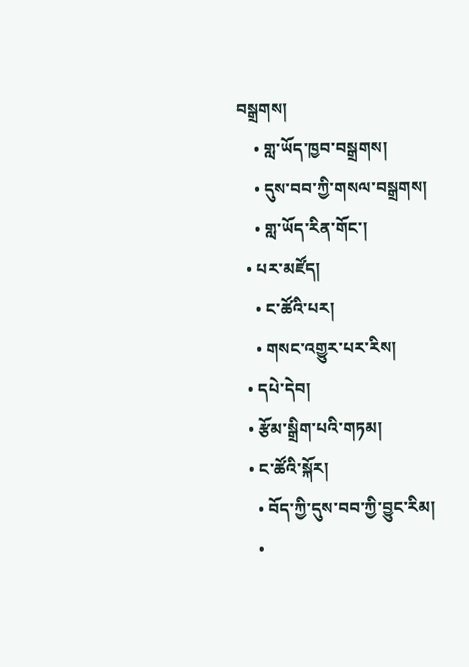བསྒྲགས།
    • གླ་ཡོད་ཁྱབ་བསྒྲགས།
    • དུས་བབ་ཀྱི་གསལ་བསྒྲགས།
    • གླ་ཡོད་རིན་གོང་།
  • པར་མཛོད།
    • ང་ཚོའི་པར།
    • གསང་འགྱུར་པར་རིས།
  • དཔེ་དེབ།
  • རྩོམ་སྒྲིག་པའི་གཏམ།
  • ང་ཚོའི་སྐོར།
    • བོད་ཀྱི་དུས་བབ་ཀྱི་བྱུང་རིམ།
    •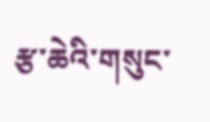རྩ་ཆེའི་གསུང་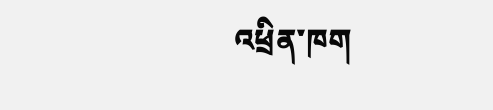འཕྲིན་ཁག